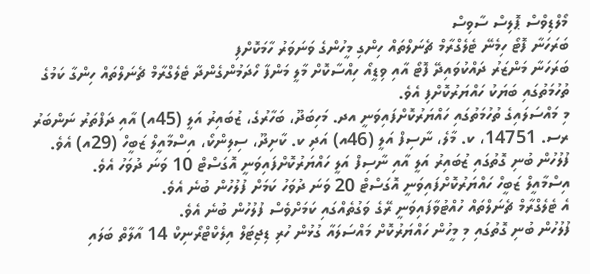މޯލްޑިވްސް ޕޮލިސް ސާވިސް
ބަރަހަނާ ފޮޓޯ ހިމެނޭ ޓެލެގްރާމް ޗެނަލްތައް ހިންގި މީހުންގެ ވަނަވަރު ހާމަކޮށްފި
ބަރަހަނާ މަންޒަރު ދައްކުވައިދޭ ފޮޓޯ އާއި ވިޑީއޯ ހިއްސާކޮށް މާލީ މަންފާ ހޯދަމުންގެންދާ ޓެލެގްރާމް ޗެނަލްތައް ހިންގާ ކަމުގެ ތުހުމަތުގައި ބަޔަކު ހައްޔަރުކޮށްފި އެވެ.
މި މައްސަލައިގެ ތުހުމަތުގައި ހައްޔަރުކޮށްފައިވަނީ އދ. މަހިބަދޫ، ބަހާރުގެ، ޒުބައިރު އަލީ (45އ) އާއި ދަފްތަރު ނަންބަރު ރސ. 14751، ކ. މާލެ، ނާސިފް އަލީ (46އ) އަދި ކ. ކާށިދޫ، ސިލިންކޯ، އިސްމާއީލް ޒަބީހް (29އ) އެވެ.
ފުލުހުން ބުނި ގޮތުގައި ޒުބައިރު އަލީ އާއި ނާސިފް އަލީ ހައްޔަރުކޮށްފައިވަނީ އޮގަސްޓް 10 ވަނަ ދުވަހު އެވެ.
އިސްމާއީލް ޒަބީހް ހައްޔަރުކޮށްފައިވަނީ އޮގަސްޓް 20 ވަނަ ދުވަހު ކަމަށް ފުލުހުން ބުނެ އެވެ.
އެ ޓެލެގްރާމް ޗެނަލްތައް ހުއްޓުވާފައިވަނީ ރޭގެ ވަގުތެއްގައި ކަމަށްވެސް ފުލުހުން ބުނެ އެވެ.
ފުލުހުން ބުނި ގޮތުގައި މި މީހުން ހައްޔަރުކޮށް މައްސަލައާ ގުޅުން ހުރި ޑިޖިޓަލް އިލެކްޓްރޯނިކް 14 އާލާތް ބަލައި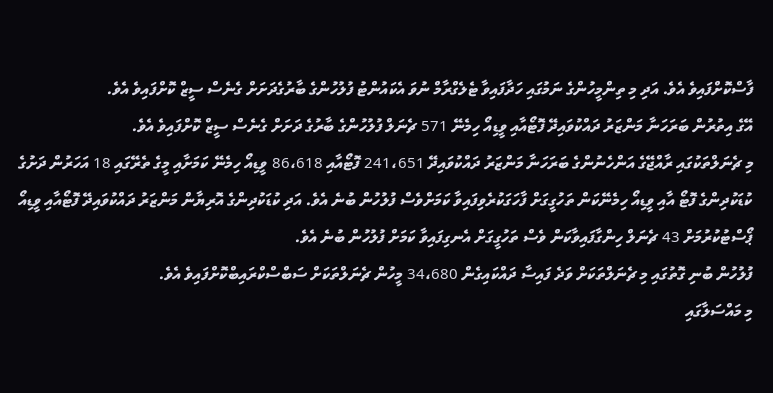ފާސްކޮށްފައިވެ އެވެ. އަދި މި ތިންމީހުންގެ ނަމުގައި ހަދާފައިވާ ޓެލެގްރާމް ނުވަ އެކައުންޓު ފުލުހުންގެ ބާރުގެދަށަށް ގެނެސް ސީޒް ކޮށްފައިވެ އެވެ.
އޭގެ އިތުރުން ބަރަހަނާ މަންޒަރު ދައްކުވައިދޭ ފޮޓޯއާއި ވީޑިއޯ ހިމެނޭ 571 ޗެނަލް ފުލުހުންގެ ބާރުގެ ދަށަށް ގެނެސް ސީޒް ކޮށްފައިވެ އެވެ.
މި ޗެނަލްތަކުގައި ރާއްޖޭގެ އަންހެނުންގެ ބަރަހަނާ މަންޒަރު ދައްކުވައިދޭ 241،651 ފޮޓޯއާއި 86،618 ވީޑިއޯ ހިމެނޭ ކަމަށާއި މީގެ ތެރޭގައި 18 އަހަރުން ދަށުގެ ކުޑަކުދިންގެ ފޮޓޯ އާއި ވީޑިއޯ ހިމެނޭކަން ތަހުގީގަށް ފާހަގަކުރެވިފައިވާ ކަމަށްވެސް ފުލުހުން ބުނެ އެވެ. އަދި ކުޑަކުދިންގެ އޮރިޔާން މަންޒަރު ދައްކުވައިދޭ ފޮޓޯއާއި ވީޑިއޯ ޕޯސްޓުކުރުމަށް 43 ޗެނަލް ހިންގާފައިވާކަން ވެސް ތަހުގީގަށް އެނގިފައިވާ ކަމަށް ފުލުހުން ބުނެ އެވެ.
ފުލުހުން ބުނި ގޮތުގައި މި ޗެނަލްތަކަށް ވަދެ ފައިސާ ދައްކައިގެން 34،680 މީހުން ޗެނަލްތަކަށް ސަބްސްކްރައިބްކޮށްފައިވެ އެވެ.
މި މައްސަލާގައި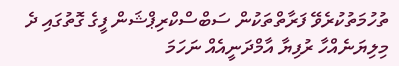ތުހުމަތުކުރެވޭ ފަރާތްތަކުން ސަބްސްކްރިޕްޝަން ފީގެ ގޮތުގައި ދެ މިލިޔަނެއްހާ ރުފިޔާ އާމްދަނީއެއް ނަހަމަ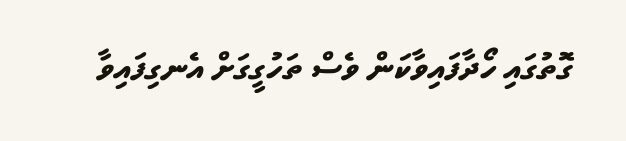ގޮތުގައި ހޯދާފައިވާކަން ވެސް ތަހުގީގަށް އެނގިފައިވާ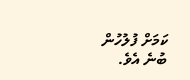ކަމަށް ފުލުހުން ބުނެ އެވެ.